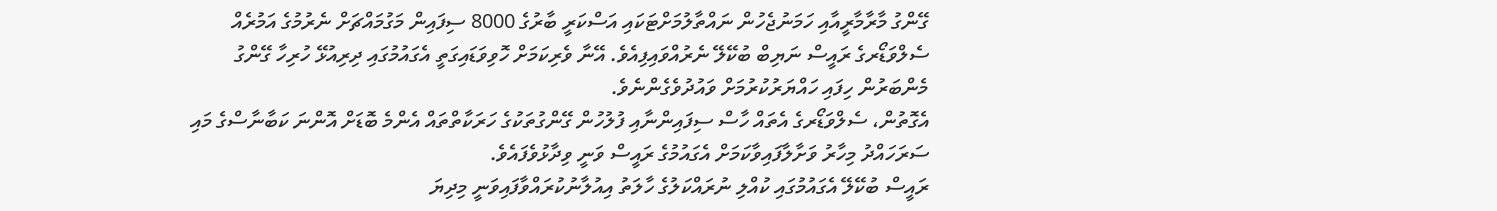ގޭންގު މާރާމާރީއާއި ހަމަނުޖެހުން ނައްތާލުމަށްޓަކައި އަސްކަރީ ބާރުގެ 8000 ސިފައިން މަގުމައްޗަށް ނެރުމުގެ އަމުރެއް ސެލްވަޑޯރގެ ރައީސް ނަޔިބް ބުކޭލޭ ނެރުއްވައިފިއެވެ. އޭނާ ވެރިކަމަށް ހޮވިވަޑައިގަތީ އެގައުމުގައި ދިރިއުޅޭ ހުރިހާ ގޭންގު މެންބަރުން ހިފައި ހައްޔަރުކުރުމަށް ވައުދުވެގެންނެވެ.
އެގޮތުން، ސެލްވަޑޯރގެ އެތައް ހާސް ސިފައިންނާއި ފުލުހުން ގޭންގުތަކުގެ ހަރަކާތްތައް އެންމެ ބޮޑަށް އޮންނަ ކަބާނާސްގެ މައި ސަރަހައްދު މިހާރު ވަށާލާފައިވާކަމަށް އެގައުމުގެ ރައީސް ވަނީ ވިދާޅުވެފައެވެ.
ރައީސް ބުކޭލޭ އެގައުމުގައި ކުއްލި ނުރައްކަލުގެ ހާލަތު އިއުލާނުކުރައްވާފައިވަނީ މިދިޔަ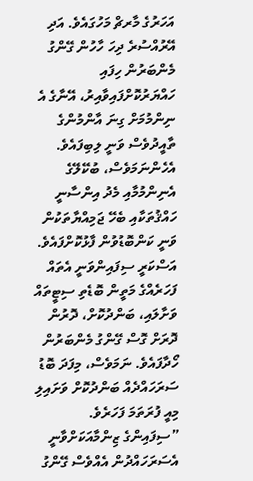އަހަރުގެ މާރޗް މަހުގައެވެ. އަދި އޭރުއްސުރެ ދިހަ ހާހުން ގޭންގު މެންބަރުން ހިފައި ހައްޔަރުކޮށްފައިވާއިރު، އޭނާގެ އެ ނިންމުމަށް ގިނަ އާންމުންގެ ތާއީދުވެސް ވަނީ ލިބިފައެވެ. އެހެންނަމަވެސް، ބުކޭލޭގެ އެނިންމުމާއި މެދު އިންސާނީ ހައްޤުތަކާއި ބެހޭ ޖަމިއްޔާތަކުން ވަނީ ކަންބޮޑުވުން ފާޅުކޮށްފައެވެ.
އަސްކަރީ ސިފައިންވަނީ އެތައް ފަހަރެއްގެ މަތީން ބޮޑެތި ސިޓީތައް ވަށާލައި، ބަންދުކޮށް، ދޮރުން ދޮރަށް ގޮސް ގޭންގު މެންބަރުން ހޯދާފައެވެ. ނަމަވެސް، މިފަދަ ބޮޑު ސަރަހައްދެއް ބަންދުކޮށް ވަށައިލި މިއީ ފުރަތަމަ ފަހަރެވެ.
”ސިފައިންގެ ޒިންމާއަކަށްވާނީ އެސަރަހައްދުން އެއްވެސް ގޭންގު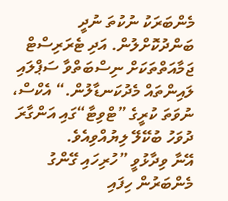މެންބަރަކު ނުކުތަ ނުދީ ބަންދުކޮށްލުން. އަދި ޓެރަރިސްޓް ޖަމާއަތްތަކަށް ނިސްބަތްވާ ސަޕްލައި ލައިންތައް މެދުކަނޑާލުން.“ އެކްސް، ނުވަތަ ކުރީގެ ”ޓްވިޓާ“ގައި އަންގާރަ ދުވަހު ބުކޭލޭ ލިޔުއްވިއެވެ.
އޭނާ ވިދާޅުވީ ”ހުރިހައި ގޭންގު މެންބަރުން ހިފައި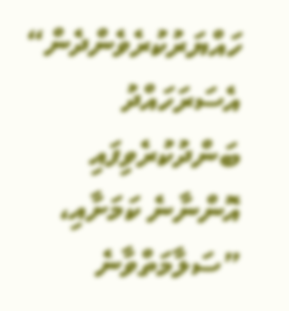ހައްޔަރުކުރެވެންދެން“ އެސަރަހައްދު ބަންދުކުރެވިފައި އޮންނާނެ ކަމަށާއި، ”ސަލާމަތްވާނެ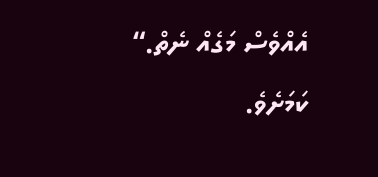އެއްވެސް މަގެއް ނެތް.“ ކަމަށެވެ.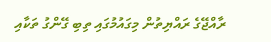ރާއްޖޭގެ ރައްޔިތުން މިގައުމުގައި ތިބި ގޭންގު ތަކާއި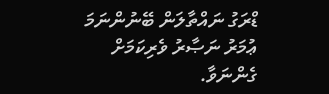ޑްރަގު ނައްތާލަން ބޭނުންނަމަ ޢުމަރު ނަޞާރު ވެރިކަމަށް ގެންނަވާ.